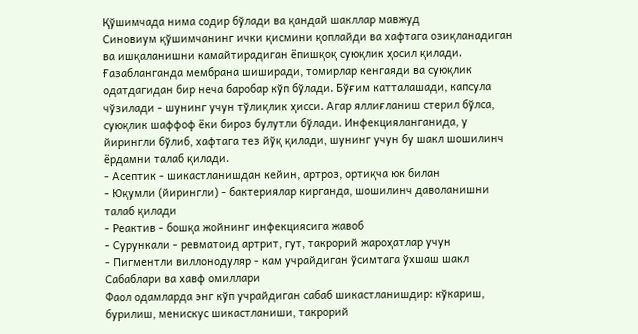Қўшимчада нима содир бўлади ва қандай шакллар мавжуд
Синовиум қўшимчанинг ички қисмини қоплайди ва хафтага озиқланадиган ва ишқаланишни камайтирадиган ёпишқоқ суюқлик ҳосил қилади. Ғазабланганда мембрана шиширади, томирлар кенгаяди ва суюқлик одатдагидан бир неча баробар кўп бўлади. Бўғим катталашади, капсула чўзилади - шунинг учун тўлиқлик ҳисси. Агар яллиғланиш стерил бўлса, суюқлик шаффоф ёки бироз булутли бўлади. Инфекцияланганида, у йирингли бўлиб, хафтага тез йўқ қилади, шунинг учун бу шакл шошилинч ёрдамни талаб қилади.
- Асептик - шикастланишдан кейин, артроз, ортиқча юк билан
- Юқумли (йирингли) - бактериялар кирганда, шошилинч даволанишни талаб қилади
- Реактив - бошқа жойнинг инфекциясига жавоб
- Сурункали - ревматоид артрит, гут, такрорий жароҳатлар учун
- Пигментли виллонодуляр - кам учрайдиган ўсимтага ўхшаш шакл
Сабаблари ва хавф омиллари
Фаол одамларда энг кўп учрайдиган сабаб шикастланишдир: кўкариш, бурилиш, менискус шикастланиши, такрорий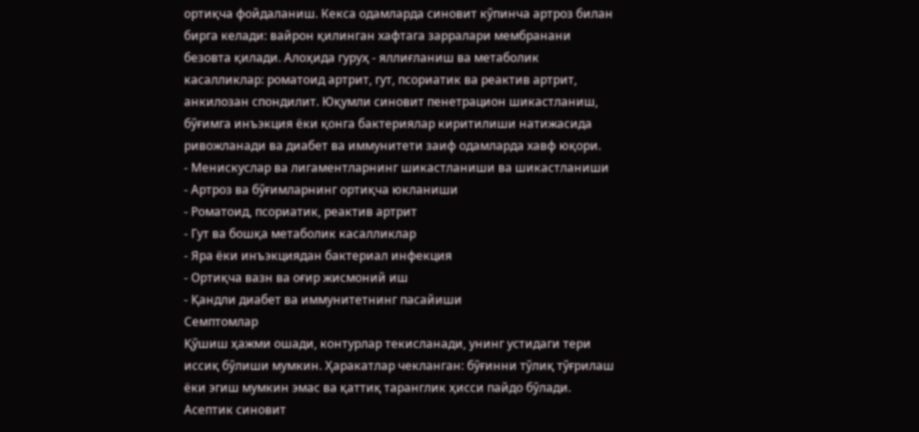ортиқча фойдаланиш. Кекса одамларда синовит кўпинча артроз билан бирга келади: вайрон қилинган хафтага зарралари мембранани безовта қилади. Алоҳида гуруҳ - яллиғланиш ва метаболик касалликлар: роматоид артрит, гут, псориатик ва реактив артрит, анкилозан спондилит. Юқумли синовит пенетрацион шикастланиш, бўғимга инъэкция ёки қонга бактериялар киритилиши натижасида ривожланади ва диабет ва иммунитети заиф одамларда хавф юқори.
- Менискуслар ва лигаментларнинг шикастланиши ва шикастланиши
- Артроз ва бўғимларнинг ортиқча юкланиши
- Роматоид, псориатик, реактив артрит
- Гут ва бошқа метаболик касалликлар
- Яра ёки инъэкциядан бактериал инфекция
- Ортиқча вазн ва оғир жисмоний иш
- Қандли диабет ва иммунитетнинг пасайиши
Семптомлар
Қўшиш ҳажми ошади, контурлар текисланади, унинг устидаги тери иссиқ бўлиши мумкин. Ҳаракатлар чекланган: бўғинни тўлиқ тўғрилаш ёки эгиш мумкин эмас ва қаттиқ таранглик ҳисси пайдо бўлади. Асептик синовит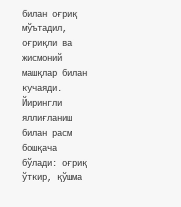билан оғриқ мўътадил, оғриқли ва жисмоний машқлар билан кучаяди. Йирингли яллиғланиш билан расм бошқача бўлади: оғриқ ўткир, қўшма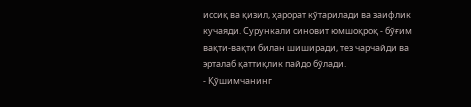иссиқ ва қизил, ҳарорат кўтарилади ва заифлик кучаяди. Сурункали синовит юмшоқроқ - бўғим вақти-вақти билан шиширади, тез чарчайди ва эрталаб қаттиқлик пайдо бўлади.
- Қўшимчанинг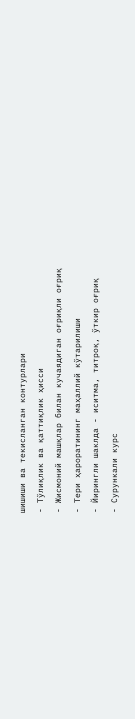шишиши ва текисланган контурлари
- Тўлиқлик ва қаттиқлик ҳисси
- Жисмоний машқлар билан кучаядиган оғриқли оғриқ
- Тери ҳароратининг маҳаллий кўтарилиши
- Йирингли шаклда - иситма, титроқ, ўткир оғриқ
- Сурункали курс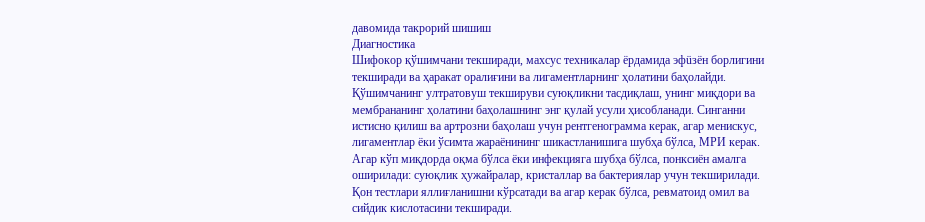давомида такрорий шишиш
Диагностика
Шифокор қўшимчани текширади, махсус техникалар ёрдамида эфüзён борлигини текширади ва ҳаракат оралиғини ва лигаментларнинг ҳолатини баҳолайди. Қўшимчанинг ултратовуш текшируви суюқликни тасдиқлаш, унинг миқдори ва мембрананинг ҳолатини баҳолашнинг энг қулай усули ҳисобланади. Синганни истисно қилиш ва артрозни баҳолаш учун рентгенограмма керак, агар менискус, лигаментлар ёки ўсимта жараёнининг шикастланишига шубҳа бўлса, МРИ керак. Агар кўп миқдорда оқма бўлса ёки инфекцияга шубҳа бўлса, понксиён амалга оширилади: суюқлик ҳужайралар, кристаллар ва бактериялар учун текширилади. Қон тестлари яллиғланишни кўрсатади ва агар керак бўлса, ревматоид омил ва сийдик кислотасини текширади.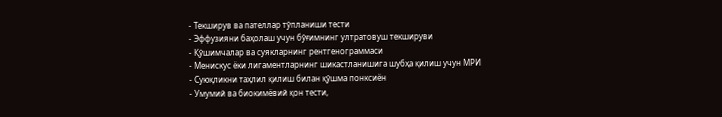- Текширув ва пателлар тўпланиши тести
- Эффузияни баҳолаш учун бўғимнинг ултратовуш текшируви
- Қўшимчалар ва суякларнинг рентгенограммаси
- Менискус ёки лигаментларнинг шикастланишига шубҳа қилиш учун МРИ
- Суюқликни таҳлил қилиш билан қўшма понксиён
- Умумий ва биокимёвий қон тести,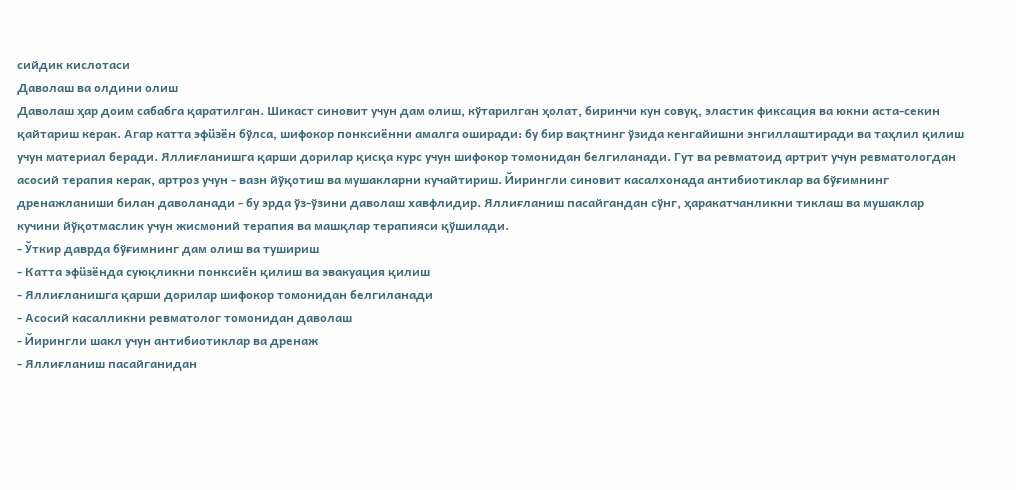сийдик кислотаси
Даволаш ва олдини олиш
Даволаш ҳар доим сабабга қаратилган. Шикаст синовит учун дам олиш, кўтарилган ҳолат, биринчи кун совуқ, эластик фиксация ва юкни аста-секин қайтариш керак. Агар катта эфüзён бўлса, шифокор понксиённи амалга оширади: бу бир вақтнинг ўзида кенгайишни энгиллаштиради ва таҳлил қилиш учун материал беради. Яллиғланишга қарши дорилар қисқа курс учун шифокор томонидан белгиланади. Гут ва ревматоид артрит учун ревматологдан асосий терапия керак, артроз учун - вазн йўқотиш ва мушакларни кучайтириш. Йирингли синовит касалхонада антибиотиклар ва бўғимнинг дренажланиши билан даволанади - бу эрда ўз-ўзини даволаш хавфлидир. Яллиғланиш пасайгандан сўнг, ҳаракатчанликни тиклаш ва мушаклар кучини йўқотмаслик учун жисмоний терапия ва машқлар терапияси қўшилади.
- Ўткир даврда бўғимнинг дам олиш ва тушириш
- Катта эфüзёнда суюқликни понксиён қилиш ва эвакуация қилиш
- Яллиғланишга қарши дорилар шифокор томонидан белгиланади
- Асосий касалликни ревматолог томонидан даволаш
- Йирингли шакл учун антибиотиклар ва дренаж
- Яллиғланиш пасайганидан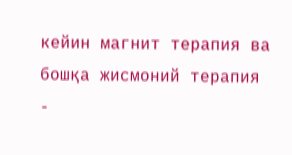кейин магнит терапия ва бошқа жисмоний терапия
-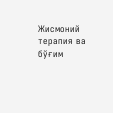Жисмоний терапия ва бўғим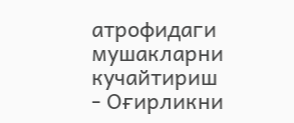атрофидаги мушакларни кучайтириш
- Оғирликни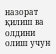назорат қилиш ва олдини олиш учун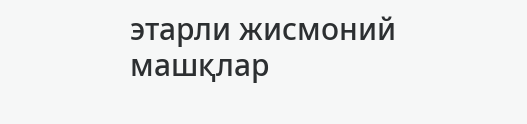этарли жисмоний машқлар